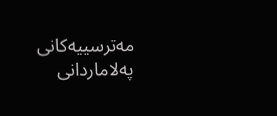مەترسییەکانی پەلاماردانی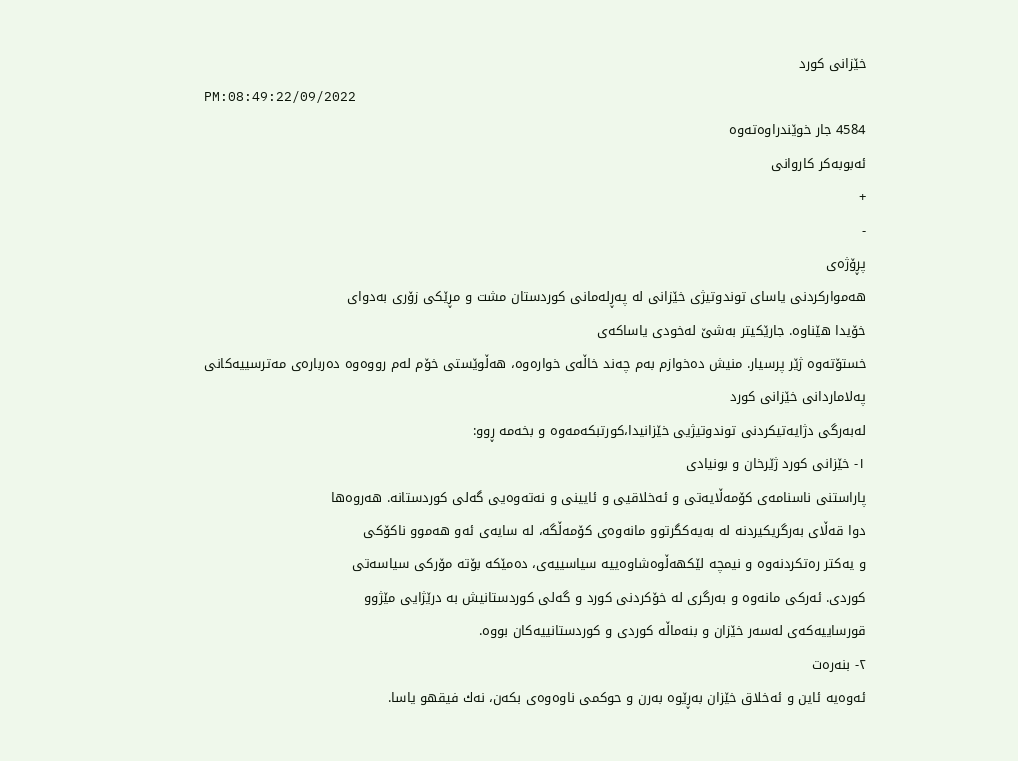خێزانی کورد
PM:08:49:22/09/2022
4584 جار خوێندراوەتەوە
ئەبوبەکر کاروانی
+
-
پڕۆژەی
ھەموارکردنی یاسای توندوتیژی خێزانی لە پەڕلەمانی کوردستان مشت و مڕێکی زۆری بەدوای
خۆیدا ھێناوە. جارێکیتر بەشێ لەخودی یاساکەی
خستۆتەوە ژێر پرسیار. منیش دەخوازم بەم چەند خاڵەی خوارەوە، ھەڵوێستی خۆم لەم رووەوە دەربارەی مەترسییەکانی پەلاماردانی خێزانی کورد
لەبەرگی دژایەتیکردنی توندوتیژیی خێزانیدا،کورتبکەمەوە و بخەمە ڕوو:
١- خێزانی کورد ژێرخان و بونیادی
پاراستنی ناسنامەی کۆمەڵایەتی و ئەخلاقیی و ئایینی و نەتەوەیی گەلی کوردستانە. ھەروەھا
دوا قەڵای بەرگریکیردنە لە بەیەکگرتوو مانەوەی کۆمەڵگە، لە سایەی ئەو ھەموو ناکۆکی
و یەکتر رەتکردنەوە و نیمچە لێکھەڵوەشاوەییە سیاسییەی، دەمێکە بۆتە مۆرکی سیاسەتی
کوردی. ئەرکی مانەوە و بەرگری لە خۆکردنی کورد و گەلی کوردستانیش بە درێژایی مێژوو
قورساییەکەی لەسەر خێزان و بنەماڵە کوردی و کوردستانییەکان بووە.
٢- بنەرەت
ئەوەیە ئاین و ئەخلاق خێزان بەڕێوە بەرن و حوکمی ناوەوەی بکەن، نەك فیقھو یاسا.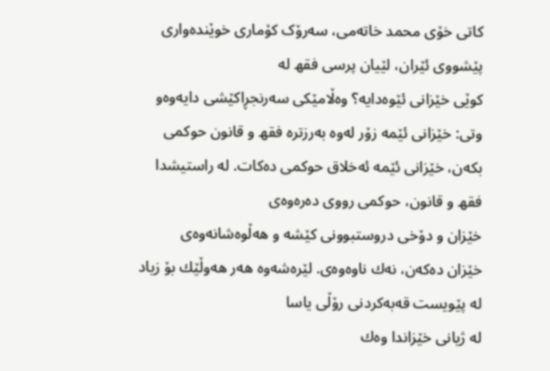کاتی خۆی محمد خاتەمی، سەرۆک کۆماری خوێندەواری پێشووی ئێران، لێیان پرسی فقھ لە
کوێی خێزانی ئێوەدایە؟ وەڵامێکی سەرنجڕاکێشی دایەوەو وتی: خێزانی ئێمە زۆر لەوە بەرزترە فقھ و قانون حوکمی
بکەن، خێزانی ئێمە ئەخلاق حوکمی دەکات. لە راستیشدا فقھ و قانون، حوکمی رووی دەرەوەی
خێزان و دۆخی دروستبوونی کێشە و ھەڵوەشانەوەی
خێزان دەکەن، نەك ناوەوەی. لێرەشەوە ھەر ھەوڵێك بۆ زیاد لە پێویست قەبەکردنی رۆڵی یاسا
لە ژیانی خێزاندا وەك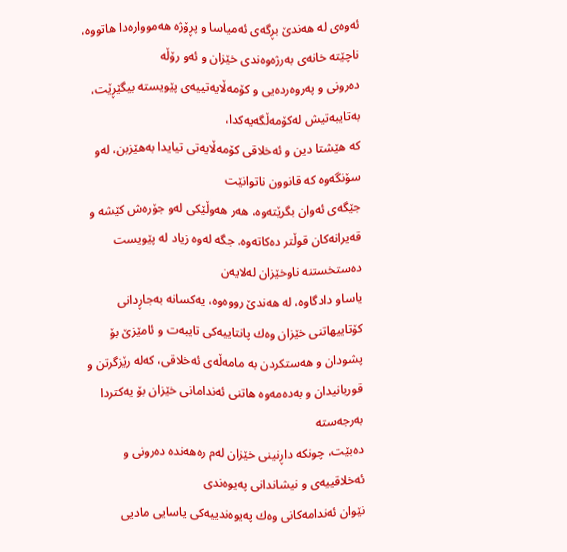ئەوەی لە ھەندێ بڕگەی ئەمیاسا و پڕۆژە ھەمووارەدا ھاتووە، ناچێتە خانەی بەرژەوەندی خێزان و ئەو رۆڵە
دەرونی و پەروەردەیی و کۆمەڵایەتییەی پێویستە بیگێڕێت، بەتایبەتیش لەکۆمەڵگەیەکدا،
کە ھێشتا دین و ئەخلاقی کۆمەڵایەتی تیایدا بەھێزبن، لەو سۆنگەوە کە قانوون ناتوانێت
جێگەی ئەوان بگرێتەوە، ھەر ھەوڵێکی لەو جۆرەش کێشە و قەیرانەکان قوڵتر دەکاتەوە. جگە لەوە زیاد لە پێویست دەستخستنە ناوخێزان لەلایەن
یاساو دادگاوە، لە ھەندێ رووەوە، یەکسانە بەجاڕدانی کۆتاییھاتنی خێزان وەك پانتاییەکی تایبەت و ئامێزێ بۆ
پشودان و ھەستکردن بە مامەڵەی ئەخلاقی، کەلە رێزگرتن و قوربانیدان و بەدەمەوە ھاتنی ئەندامانی خێزان بۆ یەکتردا بەرجەستە
دەبێت، چونکە داڕنینی خێزان لەم رەھەندە دەرونی و ئەخلاقییەی و نیشاندانی پەیوەندی
نێوان ئەندامەکانی وەك پەیوەندییەکی یاسایی مادیی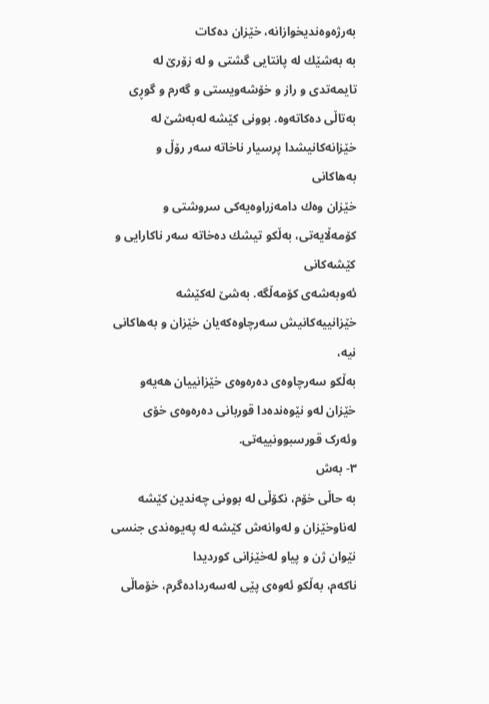بەرژەوەندیخوازانە، خێزان دەکات
بە بەشێك لە پانتایی گشتی و لە زۆرێ لە تایمەتدی و راز و خۆشەویستی و گەرم و گوڕی
بەتاڵی دەکاتەوە. بوونی کێشە لەبەشێ لە خێزانەکانیشدا پرسیار ناخاتە سەر رۆڵ و بەھاکانی
خێزان وەك دامەزراوەیەکی سروشتی و کۆمەڵایەتی، بەڵکو تیشك دەخاتە سەر ناکارایی و کێشەکانی
ئەوبەشەی کۆمەڵگە. بەشێ لەکێشە خێزانییەکانیش سەرچاوەکەیان خێزان و بەھاکانی نیە،
بەڵکو سەرچاوەی دەرەوەی خێزانییان ھەیەو خێزان لەو نێوەندەدا قوربانی دەرەوەی خۆی
وئەرک قورسبوونییەتی.
٣- بەش
بە حاڵی خۆم، نکۆڵی لە بوونی چەندین کێشە لەناوخێزان و لەوانەش کێشە لە پەیوەندی جنسی نێوان ژن و پیاو لەخێزانی کوردیدا
ناکەم، بەڵکو ئەوەی پێی لەسەردادەگرم، خۆماڵی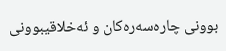بوونی چارەسەرەکان و ئەخلاقیبوونی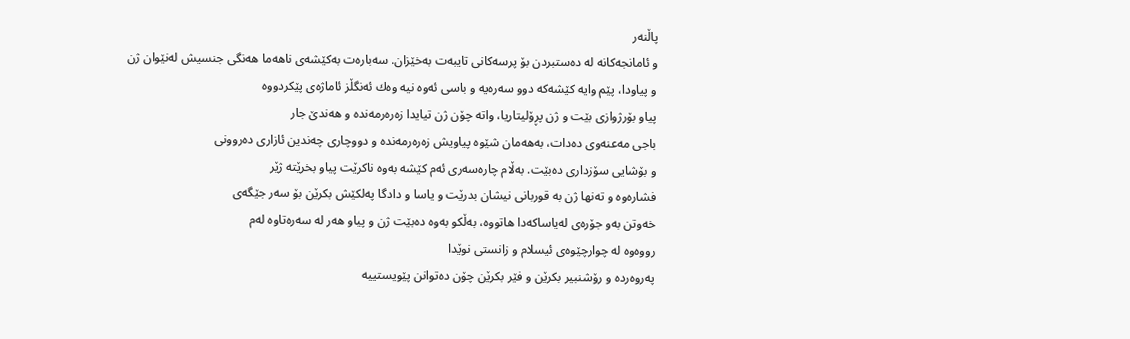پاڵنەر
و ئامانجەکانە لە دەستبردن بۆ پرسەکانی تایبەت بەخێزان. سەبارەت بەکێشەی ناھەما ھەنگی جنسیش لەنێوان ژن
و پیاودا، پێم وایە کێشەکە دوو سەرەیە و باسی ئەوە نیە وەك ئەنگڵز ئاماژەی پێکردووە
پیاو بۆرژوازی بێت و ژن پڕۆلیتاریا، واتە چۆن ژن تیایدا زەرەرمەندە و ھەندێ جار
باجی مەعنەوی دەدات، بەھەمان شێوە پیاویش زەرەرمەندە و دووچاری چەندین ئازاری دەروونی
و بۆشایی سۆزداری دەبێت. بەڵام چارەسەری ئەم کێشە بەوە ناکرێت پیاو بخرێتە ژێر
فشارەوە و تەنھا ژن بە قوربانی نیشان بدرێت و یاسا و دادگا پەلکێش بکرێن بۆ سەر جێگەی
خەوتن بەو جۆرەی لەیاساکەدا ھاتووە، بەڵکو بەوە دەبێت ژن و پیاو ھەر لە سەرەتاوە لەم
رووەوە لە چوارچێوەی ئیسلام و زانستی نوێدا
پەروەردە و رۆشنبیر بکرێن و فێر بکرێن چۆن دەتوانن پێویستییە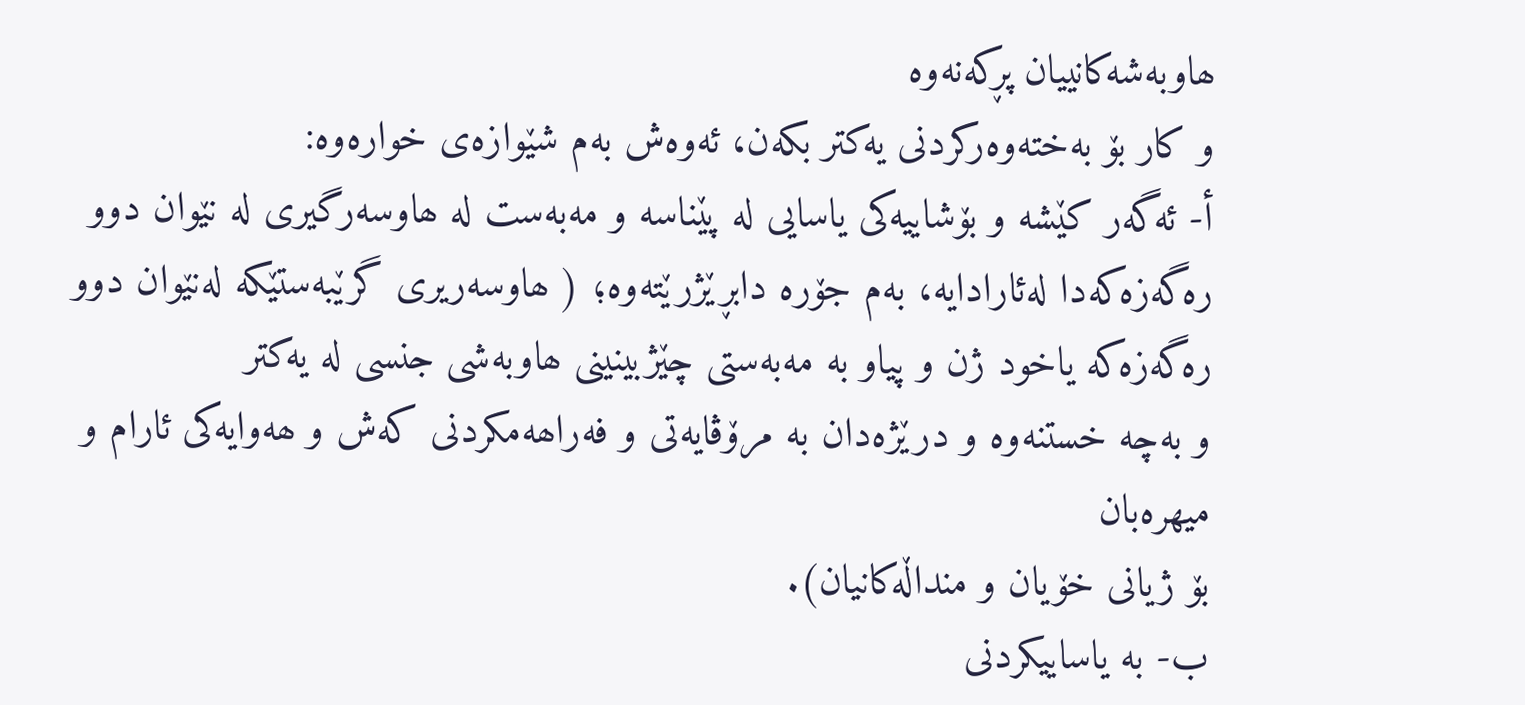ھاوبەشەکانییان پڕکەنەوە
و کار بۆ بەختەوەرکردنی یەکتر بکەن، ئەوەش بەم شێوازەی خوارەوە:
أ- ئەگەر کێشە و بۆشاییەکی یاسایی لە پێناسە و مەبەست لە ھاوسەرگیری لە نێوان دوو
رەگەزەکەدا لەئارادایە، بەم جۆرە دابڕێژرێتەوە؛ ( ھاوسەریری گرێبەستێکە لەنێوان دوو رەگەزەکە یاخود ژن و پیاو بە مەبەستی چێژبینینی ھاوبەشی جنسی لە یەکتر
و بەچە خستنەوە و درێژەدان بە مرۆڤایەتی و فەراھەمکردنی کەش و ھەوایەکی ئارام و میھرەبان
بۆ ژیانی خۆیان و منداڵەکانیان).
ب- بە یاساییکردنی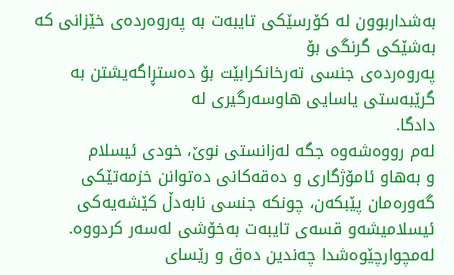بەشداربوون لە کۆرسێکی تایبەت بە پەروەردەی خێزانی کە بەشێکی گرنگی بۆ
پەروەردەی جنسی تەرخانکرابێت بۆ دەستڕاگەیشتن بە گرێبەستی یاسایی ھاوسەرگیری لە
دادگا.
لەم رووەشەوە جگە لەزانستی نوێ، خودی ئیسلام
و بەھاو ئامۆژگاری و دەقەکانی دەتوانن خزمەتێکی
گەورەمان پێبکەن، چونکە جنسی نابەدڵ کێشەیەکی
ئیسلامیشەو قسەی تایبەت بەخۆشی لەسەر کردووە.
لەمچوارچێوەشدا چەندین دەق و رێسای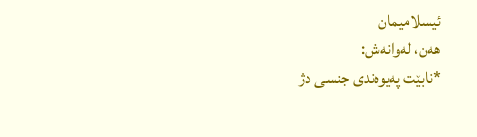ئیسلامیمان
ھەن، لەوانەش:
*نابێت پەیوەندی جنسی دژ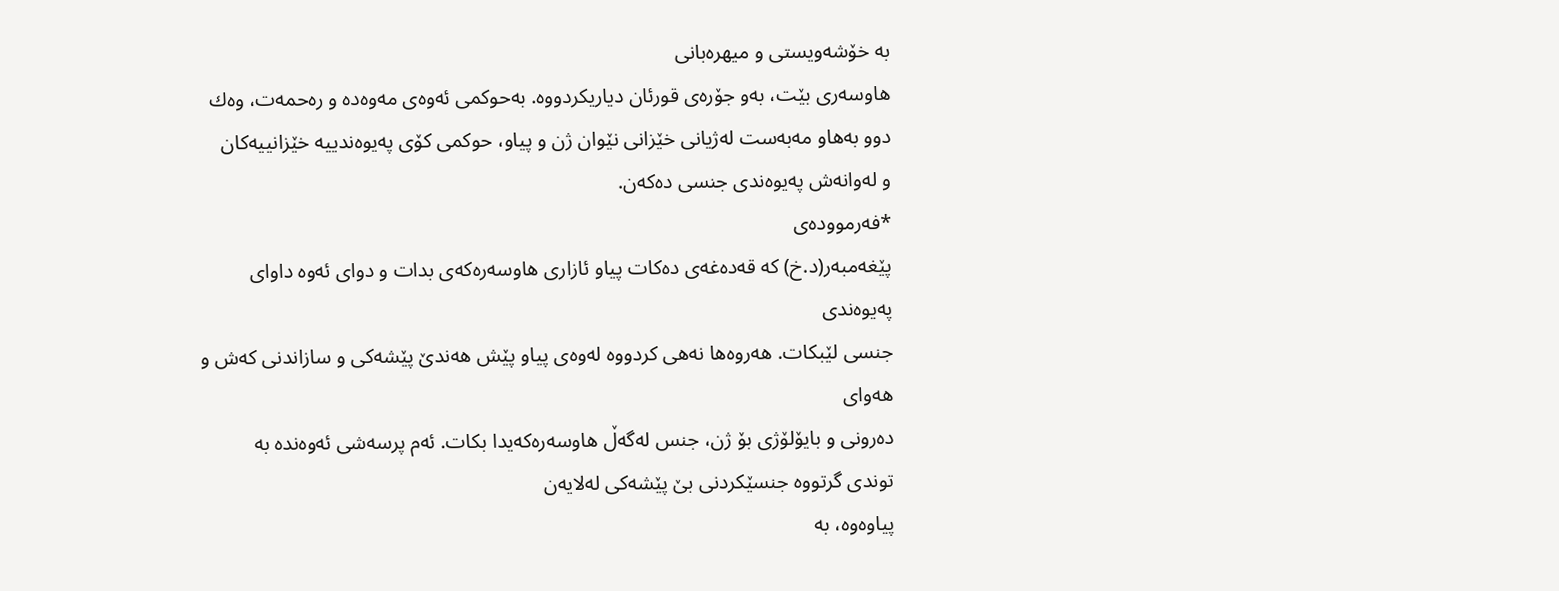بە خۆشەویستی و میھرەبانی
ھاوسەری بێت، بەو جۆرەی قورئان دیاریکردووە. بەحوکمی ئەوەی مەوەدە و رەحمەت، وەك
دوو بەھاو مەبەست لەژیانی خێزانی نێوان ژن و پیاو، حوکمی کۆی پەیوەندییە خێزانییەکان
و لەوانەش پەیوەندی جنسی دەکەن.
*فەرموودەی
پێغەمبەر(د.خ) کە قەدەغەی دەکات پیاو ئازاری ھاوسەرەکەی بدات و دوای ئەوە داوای پەیوەندی
جنسی لێبکات. ھەروەھا نەھی کردووە لەوەی پیاو پێش ھەندێ پێشەکی و سازاندنی کەش و ھەوای
دەرونی و بایۆلۆژی بۆ ژن، جنس لەگەڵ ھاوسەرەکەیدا بکات. ئەم پرسەشی ئەوەندە بە
توندی گرتووە جنسێکردنی بێ پێشەکی لەلایەن
پیاوەوە، بە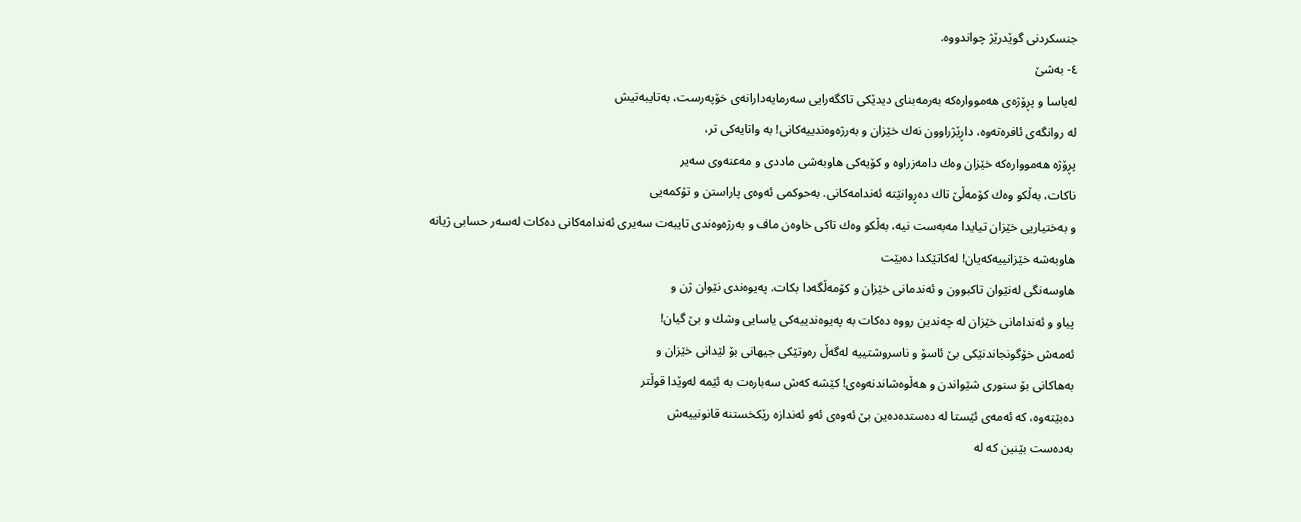جنسکردنی گوێدرێژ چواندووە.
٤- بەشێ
لەیاسا و پڕۆژەی ھەمووارەکە بەرمەبنای دیدێکی تاکگەرایی سەرمایەدارانەی خۆپەرست، بەتایبەتیش
لە روانگەی ئافرەتەوە، داڕێژراوون نەك خێزان و بەرژەوەندییەکانی! بە واتایەکی تر،
پڕۆژە ھەمووارەکە خێزان وەك دامەزراوە و کۆیەکی ھاوبەشی ماددی و مەعنەوی سەیر
ناکات، بەڵکو وەك کۆمەڵێ تاك دەڕوانێتە ئەندامەکانی. بەحوکمی ئەوەی پاراستن و تۆکمەیی
و بەختیاریی خێزان تیایدا مەبەست نیە، بەڵکو وەك تاکی خاوەن ماف و بەرژەوەندی تایبەت سەیری ئەندامەکانی دەکات لەسەر حسابی ژیانە
ھاوبەشە خێزانییەکەیان! لەکاتێکدا دەبێت
ھاوسەنگی لەنێوان تاکبوون و ئەندمانی خێزان و کۆمەڵگەدا بکات. پەیوەندی نێوان ژن و
پیاو و ئەندامانی خێزان لە چەندین رووە دەکات بە پەیوەندییەکی یاسایی وشك و بێ گیان!
ئەمەش خۆگونجاندنێکی بێ ئاسۆ و ناسروشتییە لەگەڵ رەوتێکی جیھانی بۆ لێدانی خێزان و
بەھاکانی بۆ سنوری شێواندن و ھەڵوەشاندنەوەی! کێشە کەش سەبارەت بە ئێمە لەوێدا قوڵتر
دەبێتەوە، کە ئەمەی ئێستا لە دەستدەدەین بێ ئەوەی ئەو ئەندازە رێکخستنە قانونییەش
بەدەست بێنین کە لە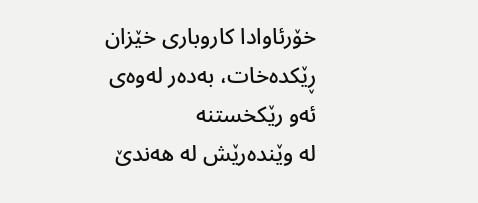خۆرئاوادا کاروباری خێزان ڕێکدەخات، بەدەر لەوەی ئەو رێکخستنە
لە وێندەرێش لە ھەندێ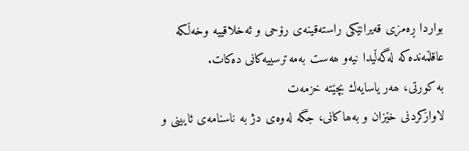بواردا ڕەمزی قەیرانێکی راستەقینەی رۆحی و ئەخلاقییە وخەڵکە
عاقڵمەندەکە لەگەڵیدا نیەو ھەست بەمەترسییەکانی دەکات.
بە کورتی، ھەر یاسایەك بچێتە خزمەت
لاوازکردنی خێزان و بەھاکانی، جگە لەوەی دژ بە ناسنامەی ئایینی و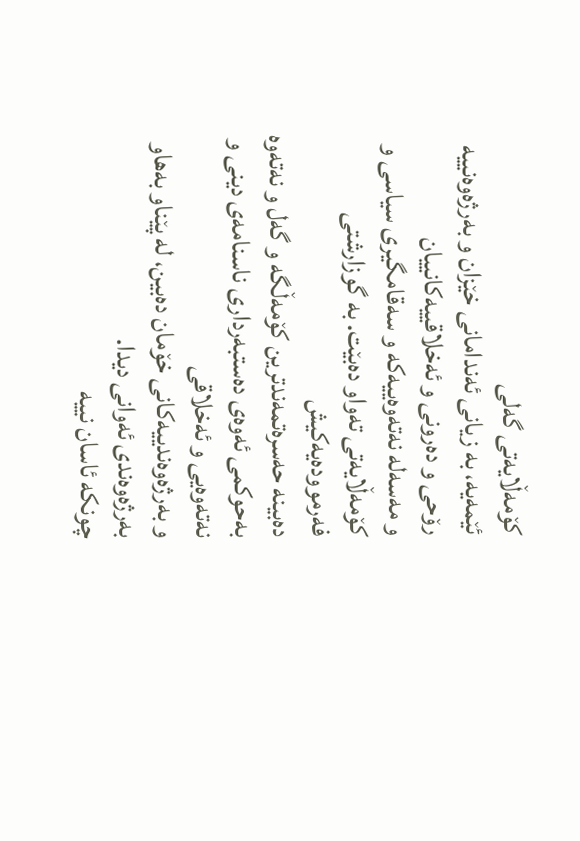کۆمەڵایەتی گەلی
ئێمەیە، بە زیانی ئەندامانی خێزان و بەرژەوەنییە رۆحی و دەرونی و ئەخلاقییەکانییان
و مەسەلە نەتەوەییەکە و سەقامگیری سیاسی و کۆمەڵایەتی تەواو دەبێت. بە گوزارشتی فەرموودەیەکیش
دەبینە حەسرەتمەندترین کۆمەڵگە و گەل و نەتەوە بەحوکمی ئەوەی دەستبەرداری ناسنامەی دینی و نەتەوەیی و ئەخلاقی
و بەرژەوەندییەکانی خۆمان دەبین، لە پێناو بەھاو بەرژەوەندی ئەوانی دیدا.
چونکە ئاسان نییە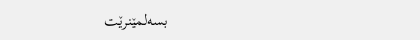بسەلمێنرێت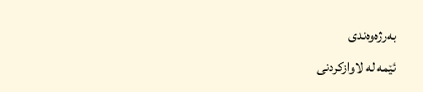بەرژەوەندی
ئێمە لە لاوازکردنی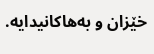خێزان و بەھاکانیدایە.